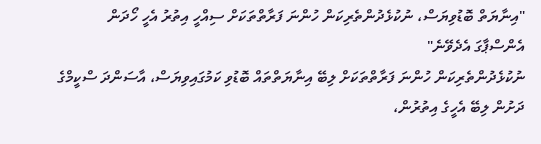"އިނާޔަތް ބޮޑުވިޔަސް، ނުކުޅެދުންތެރިކަން ހުންނަ ފަރާތްތަކަށް ސިއްހީ އިތުރު އެހީ ހޯދަން އެންސްޕާގަ އެދެވޭނެ"
ނުކުޅެދުންތެރިކަން ހުންނަ ފަރާތްތަކަށް ލިބޭ އިނާޔަތްތައް ބޮޑުވި ކަމުގައިވިޔަސް، އާސަންދަ ސްކީމްގެ ދަށުން ލިބޭ އެހީގެ އިތުރުން،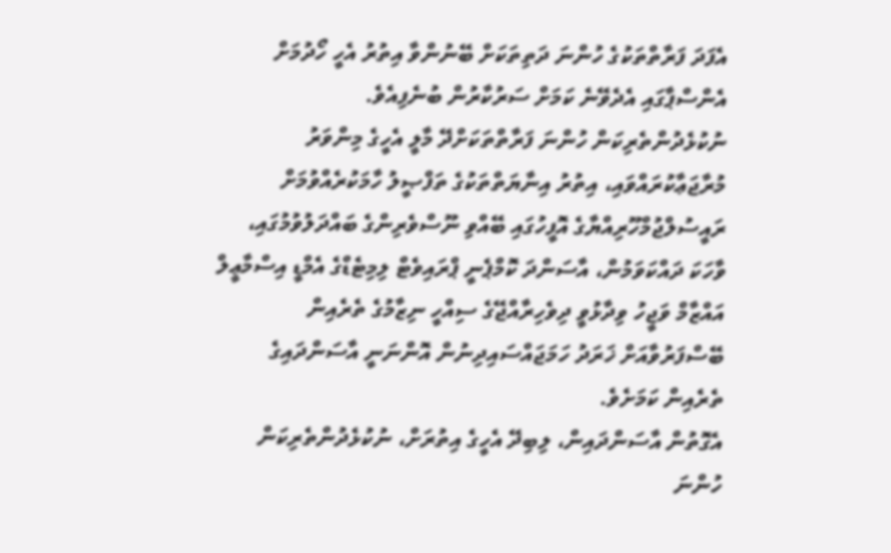އެފަދަ ފަރާތްތަކުގެ ހުންނަ ދަތިތަކަށް ބޭނުންވާ އިތުރު އެހީ ހޯދުމަށް އެންސްޕާގައި އެދެވޭނެ ކަމަށް ސަރުކާރުން ބުނެފިއެވެ.
ނުކުޅެދުންތެރިކަން ހުންނަ ފަރާތްތަކަށްދޭ މާލީ އެހީގެ މިންވަރު މުރާޖަޢާކުރައްވައި، އިތުރު އިނާޔަތްތަކުގެ ތަފްޞީލު ހާމަކުރެއްވުމަށް ރައީސުލްޖުމްހޫރިއްޔާގެ އޮފީހުގައި ބޭއްވި ނޫސްވެރިންގެ ބައްދަލުވުމުގައި، ވާހަކަ ދައްކަވަމުން، އާސަންދަ ކޮމްޕެނީ ޕްރައިވެޓް ލިމިޓެޑްގެ އެމްޑީ އިސްމާޢީލް އައްޒާމް ވަޖީހު ވިދާޅުވީ ދިވެހިރާއްޖޭގެ ސިއްހީ ނިޒާމުގެ ތެރެއިން ބޭސްފަރުވާއަށް ޚަރަދު ހަމަޖައްސައިދިނުން އޮންނަނީ އާސަންދައިގެ ތެރެއިން ކަމަށެވެ.
އެގޮތުން އާސަންދައިން، ލިބިދޭ އެހީގެ އިތުރަށް، ނުކުޅެދުންތެރިކަން ހުންނަ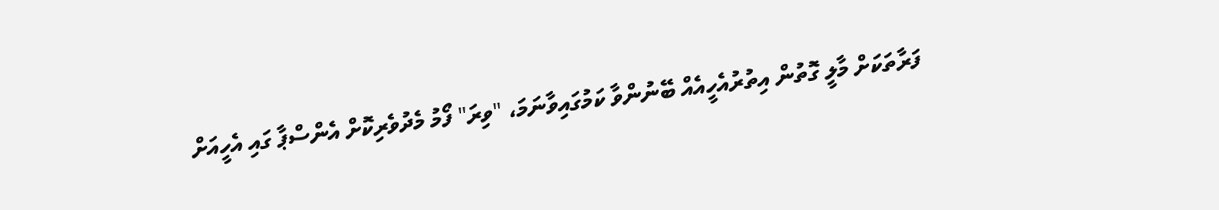ފަރާތަކަށް މާލީ ގޮތުން އިތުރުއެހީއެއް ބޭނުންވާ ކަމުގައިވާނަމަ، "ވިރަ" ފޯމު މެދުވެރިކޮށް އެންސްޕާ ގައި އެހީއަށް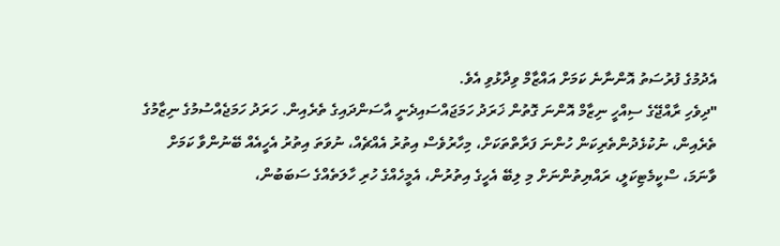އެދުމުގެ ފުރުސަތު އޮންނާނެ ކަމަށް އައްޒާމް ވިދާޅުވި އެވެ.
"ދިވެހި ރާއްޖޭގެ ސިއްހީ ނިޒާމް އޮންނަ ގޮތުން ޚަރަދު ހަމަޖައްސައިދެނީ އާސަންދައިގެ ތެރެއިން. ހަރަދު ހަމަޖެއްސުމުގެ ނިޒާމުގެ ތެރެއިން، ނުކުޅެދުންތެރިކަން ހުންނަ ފަރާތްތަކަށް، މިހާރުވެސް އިތުރު އެއްޗެއް، ނުވަތަ އިތުރު އެހީއެއް ބޭނުންވާ ކަމަށް ވާނަމަ، ސްކީމެޓިކަލީ، ރައްޔިތުންނަށް މި ލިބޭ އެހީގެ އިތުރުން، އެމީހެއްގެ ހުރި ހާލަތެއްގެ ސަބަބުން،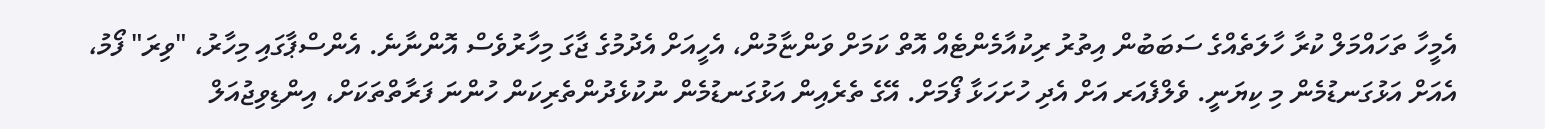އެމީހާ ތަހައްމަލް ކުރާ ހާލަތެއްގެ ސަބަބުން އިތުރު ރިކުއާމެންޓެއް އޮތް ކަމަށް ވަންޏާމުން، އެހީއަށް އެދުމުގެ ޖާގަ މިހާރުވެސް އޮންނާނެ. އެންސްޕާގައި މިހާރު، "ވިރަ" ފޯމު، އެއަށް އަޅުގަނޑުމެން މި ކިޔަނީ. ވެލްފެއަރ އަށް އެދި ހުށަހަޅާ ފޯމަށް. އޭގެ ތެރެއިން އަޅުގަނޑުމެން ނުކުޅެދުންތެރިކަން ހުންނަ ފަރާތްތަކަށް، އިންޑިވިޖުއަލް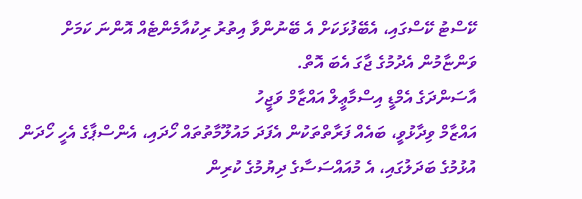ކޭސްޓު ކޭސްގައި، އެބޭފުޅަކަށް އެ ބޭނުންވާ އިތުރު ރިކުއާމެންޓެއް އޮންނަ ކަމަށް ވަންޏާމުން އެދުމުގެ ޖާގަ އެބަ އޮތް.
އާސަންދަގެ އެމްޑީ އިސްމާޢީލް އައްޒާމް ވަޖީހު
އައްޒާމް ވިދާޅުވީ، ބައެއް ފަރާތްތަކުން އެފަދަ މައުލޫމާތުތައް ހޯދައި، އެންސްޕާގެ އެހީ ހޯދަން އުޅުމުގެ ބަދަލުގައި، އެ މުއައްސަސާގެ ދިޔުމުގެ ކުރިން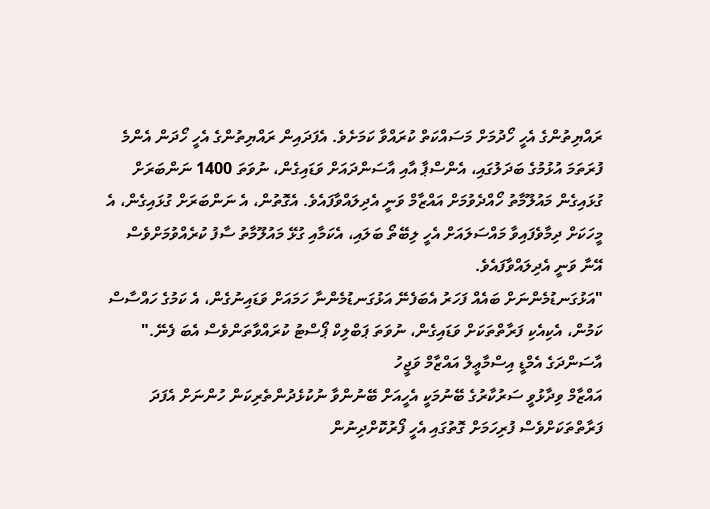ރައްޔިތުންގެ އެހީ ހޯދުމަށް މަސައްކަތް ކުރައްވާ ކަމަށެވެ. އެފަދައިން ރައްޔިތުންގެ އެހީ ހޯދަން އެންމެ ފުރަތަމަ އުޅުމުގެ ބަދަލުގައި، އެންސްޕާ އާއި އާސަންދައަށް ވަޑައިގެން، ނުވަތަ 1400 ނަންބަރަށް ގުޅައިގެން މައުލޫމާތު ހޯއްދެވުމަށް އައްޒާމް ވަނީ އެދިލައްވާފައެވެ. އެގޮތުން، އެ ނަންބަރަށް ގުޅައިގެން، އެ މީހަކަށް ދިމާވެފައިވާ މައްސަލައަށް އެހީ ލިބޭތޯ ބަލައި، އެކަމާއި ގުޅޭ މައުލޫމާތު ސާފު ކުރެއްވުމަށްވެސް އޭނާ ވަނީ އެދިލައްވާފައެވެ.
"އަޅުގަނޑުމެންނަށް ބައެއް ފަހަރު އެބަފެނޭ އަޅުގަނޑުމެންނާ ހަމައަށް ވަޑައިނުގެން، އެ ކަމުގެ ހައްސާސް ކަމުން، އެކިއެކި ފަރާތްތަކަށް ވަޑައިގެން، ނުވަތަ ޕަބްލިކް ޕޯސްޓު ކުރައްވާތަންވެސް އެބަ ފެނޭ."
އާސަންދަގެ އެމްޑީ އިސްމާޢީލް އައްޒާމް ވަޖީހު
އައްޒާމް ވިދާޅުވީ ސަރުކާރުގެ ބޭނުމަކީ އެހީއަށް ބޭނުންވާ ނުކުޅެދުންތެރިކަން ހުންނަށް އެފަދަ ފަރާތްތަކަށްވެސް ފުރިހަމަށް ގޮތުގައި އެހީ ފޯރުކޮށްދިނުން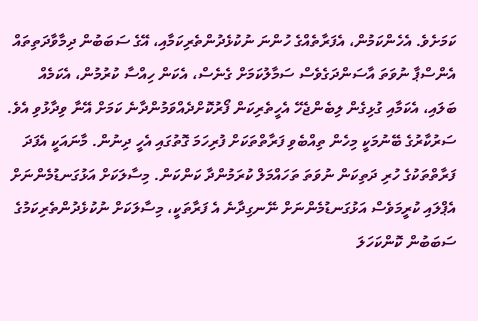ކަމަށެވެ. އެހެންކަމުން، އެފަރާތެއްގެ ހުންނަ ނުކުޅެދުންތެރިކަމާއި، އޭގެ ސަބަބުން ދިމާވާދަތިތައް އެންސްޕާ ނުވަތަ އާސަންދަގެވެސް ސަމާލުކަމަށް ގެނެސް، އެކަން ހިއްސާ ކުރުމުން، އެކަމެއް ބަލައި، އެކަމާއި ގުޅިގެން ލިބެންޖެހޭ އެހީތެރިކަން ފޯރުކޮށްދެއްވަމުންދާނެ ކަމަށް އޭނާ ވިދާޅުވި އެވެ.
ސަރުކާރުގެ ބޭނުމަކީ މިހެން ތިއްބެވި ފަރާތްތަކަށް ފުރިހަމަ ގޮތުގައި އެހީ ދިނުން. މާނައަކީ އެފަދަ ފަރާތްތަކުގެ ހުރި ދަތިކަން ނުވަތަ ތަހައްމަލް ކުރަމުންދާ ކަންކަން. މިސާލަކަށް އަޅުގަނޑުމެންނަށް އެޕްލައި ކުރީމަވެސް އަޅުގަނޑުމެންނަށް ނޭނގިދާނެ އެ ފަރާތަކީ، މިސާލަކަށް ނުކުޅެދުންތެރިކަމުގެ ސަބަބުން ކޮންކަހަލަ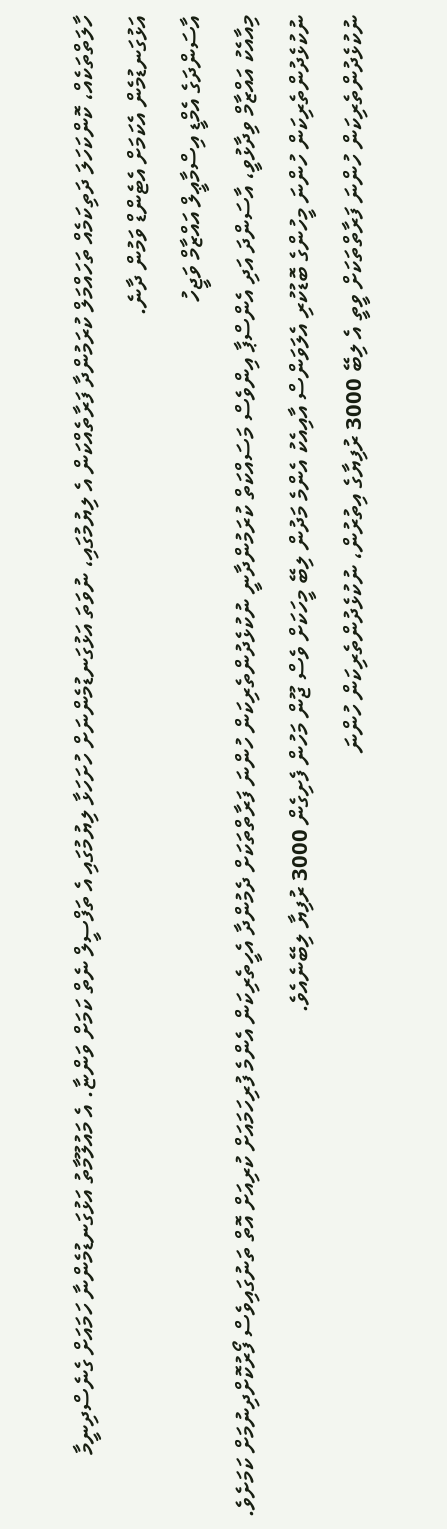ހާލަތްތަކެއް، ކޮންކަހަލަ ދަތިކަމެއް ތަހައްމަލް ކުރަމުންދާ ފަރާތެއްކަން އެ ލިޔުމުގައި، ނުވަތަ އަޅުގަނޑުމެންނަށް ހުށަހަޅާ ލިޔުމުގައި އެ ތަފްސީލް ނެތް ކަމަށް ވަންޏާ. އެ މައުލޫމާތު އަޅުގަނޑުމެންނާ ހަމައަށް ގެނެސްދިނީމާ އަޅުގަނޑުމެން އެކަމަށް އެޓެންޑް ވަމުން ދާނެ.
އާސަންދަގެ އެމްޑީ އިސްމާޢީލް އައްޒާމް ވަޖީހު
މިއާއެކު އައްޒާމް ވިދާޅުވީ، އާސަންދަ އަދި އެންސްޕާ އިންވެސް މަސައްކަތް ކުރަމުންދާނީ ނުކުޅެދުންތެރިކަން ހުންނަ ފަރާތްތަކަށް ދެމުންދާ އެހީތެރިކަން އެންމެ ފުރިހަމައަށް ކުރިއަށް އޮތް ތަނުގައިވެސް ފޯރުކޮށްދިނުމަށް ކަމަށެވެ.
ނުކުޅެދުންތެރިކަން ހުންނަ މީހުންގެ ބޮޑުކުރި އެލަވަންސް އާއިއެކު އެންމެ މަދުން ލިބޭ މީހަކަށް ވެސް ޖޫން މަހުން ފެށިގެން 3000 ރުފިޔާ ލިބޭނެއެވެ.
ނުކުޅެދުންތެރިކަން ހުންނަ ފަރާތްތަކަށް ވީތީ އެ ލިބޭ 3000 ރުފިޔާގެ އިތުރުން، ނުކުޅެދުންތެރިކަން ހުންނަ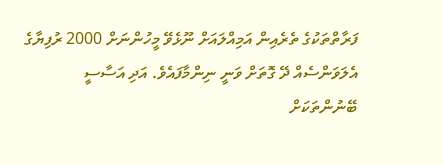ފަރާތްތަކުގެ ތެރެއިން އަމިއްލައަށް ނޫޅެވޭ މީހުންނަށް 2000 ރުފިޔާގެ އެލަވަންސެއް ދޭ ގޮތަށް ވަނީ ނިންމާފައެވެ. އަދި އަސާސީ ބޭނުންތަކަށް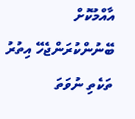އާއްމުކޮށް ބޭނުންކުރަންޖެހޭ އިތުރު ތަކެތި ނުވަތަ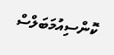ކޮންސިއުމަބަލްސް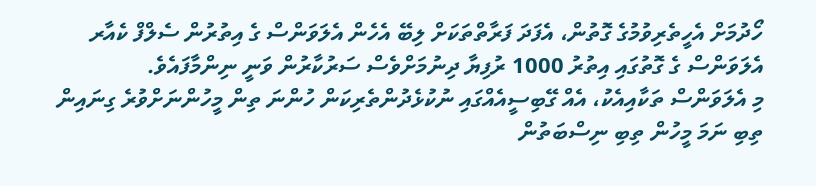ހޯދުމަށް އެހީތެރިވުމުގެ ގޮތުން، އެފަދަ ފަރާތްތަކަށް ލިބޭ އެހެން އެލަވަންސް ގެ އިތުރުން ސެލްފް ކެއާރ އެލަވަންސް ގެ ގޮތުގައި އިތުރު 1000 ރުފިޔާ ދިނުމަށްވެސް ސަރުކާރުން ވަނީ ނިންމާފައެވެ.
މި އެލަވަންސް ތަކާއިއެކު، އެއް ގޭބިސީއެއްގައި ނުކުޅެދުންތެރިކަން ހުންނަ ތިން މީހުންނަށްވުރެ ގިނައިން ތިބި ނަމަ މީހުން ތިބި ނިސްބަތުން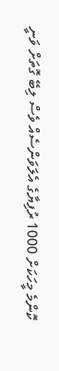ކޮންމެ މީހަކަށް 1000 ރުފިޔާގެ އެލަވަންސެއް ވެސް ލިބޭ ގޮތަށް ވަނީ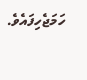ހަމަޖެހިފައެވެ.